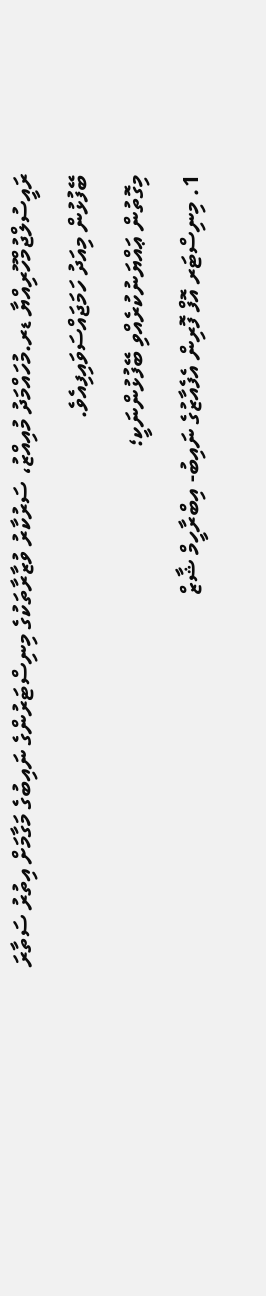ރައީސުލްޖުމްހޫރިއްޔާ ޑރ.މުހައްމަދު މުއިއްޒު، ސަރުކާރު ވުޒާރާތަކުގެ މިނިސްޓަރުންގެ ނައިބުގެ މަގާމަށް އިތުރު ސަތާރަ ބޭފުޅުން މިއަދު ހަމަޖައްސަވައިފިއެވެ.
މިގޮތުން ޢައްޔަނުކުރެއްވި ބޭފުޅުންނަކީ؛
1. މިނިސްޓަރ އޮފް ފޮރިން އެފެއާޒުގެ ނައިބު- އިބްރާހީމް ޝާޒް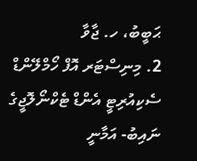ޙަބީބު، ހ. ޖާވާ
2. މިނިސްޓަރ އޮފް ހޯމްލޭންޑް ސެކިއުރިޓީ އެންޑް ޓެކްނޯލޮޖީގެ ނައިބު- އަމާނީ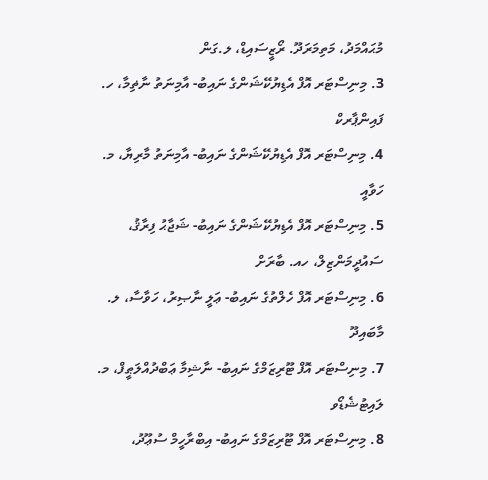މުޙައްމަދު، މަތިމަރަދޫ. ރޯޒީސައިޑް، ލ.ގަން
3. މިނިސްޓަރ އޮފް އެޑިޔުކޭޝަންގެ ނައިބު- އާމިނަތު ނާޡިމާ، ހ. ފައިންޕާރކް
4. މިނިސްޓަރ އޮފް އެޑިޔުކޭޝަންގެ ނައިބު- އާމިނަތު މާރިޔާ، މ. ހަވާއީ
5. މިނިސްޓަރ އޮފް އެޑިޔުކޭޝަންގެ ނައިބު- ޝަޖާޙު ފިރާޤު، ސައުދީމަންޒިލް، ހއ. ބާރަށް
6. މިނިސްޓަރ އޮފް ހެލްތުގެ ނައިބު- ޢަލީ ނާޞިރު، ހަވާސާ، ލ. މާބައިދޫ
7. މިނިސްޓަރ އޮފް ޓޫރިޒަމްގެ ނައިބު- ނާޝިމާ ޢަބްދުއްލަޠީފް، މ. ލައިޓުޝެޑޯވ
8. މިނިސްޓަރ އޮފް ޓޫރިޒަމްގެ ނައިބު- އިބްރާހީމް ސުޢޫދު،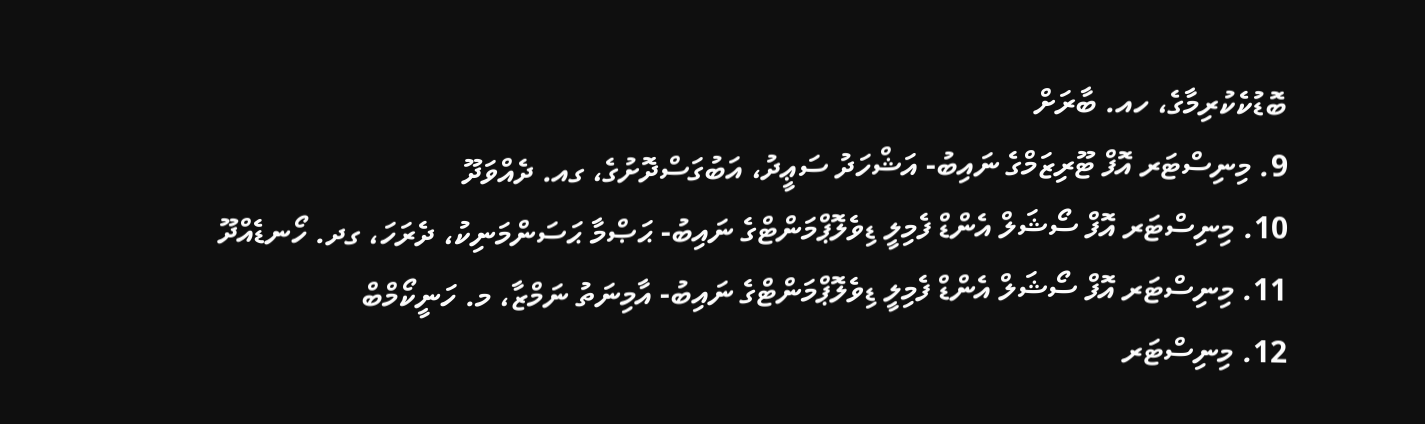ބޮޑުކެކުރިމާގެ، ހއ. ބާރަށް
9. މިނިސްޓަރ އޮފް ޓޫރިޒަމްގެ ނައިބު- އަޝްހަދު ސަޢީދު، އަބުގަސްދޮށުގެ، ގއ. ދެއްވަދޫ
10. މިނިސްޓަރ އޮފް ސޯޝަލް އެންޑް ފެމިލީ ޑިވެލޮޕްމަންޓްގެ ނައިބު- ޙަޞްމާ ޙަސަންމަނިކު، ދެރަހަ، ގދ. ހޯނޑެއްދޫ
11. މިނިސްޓަރ އޮފް ސޯޝަލް އެންޑް ފެމިލީ ޑިވެލޮޕްމަންޓްގެ ނައިބު- އާމިނަތު ނަމްޒާ، މ. ހަނީކޯމްބް
12. މިނިސްޓަރ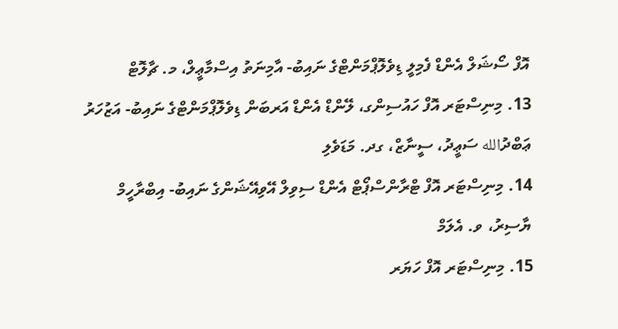އޮފް ސޯޝަލް އެންޑް ފެމިލީ ޑިވެލޮޕްމަންޓްގެ ނައިބު- އާމިނަތު އިސްމާޢީލް، މ. ޗާލޮޓް
13. މިނިސްޓަރ އޮފް ހައުސިންގ، ލޭންޑް އެންޑް އަރބަން ޑިވެލޮޕްމަންޓްގެ ނައިބު- އަޒުހަރު ޢަބްދުالله ސަޢީދު، ސީނާޒް، ގދ. މަޑަވެލި
14. މިނިސްޓަރ އޮފް ޓްރާންސްޕޯޓް އެންޑް ސިވިލް އޭވިއޭޝަންގެ ނައިބު- އިބްރާހީމް ޔާސިރު، ވ. އެލަމް
15. މިނިސްޓަރ އޮފް ހަޔަރ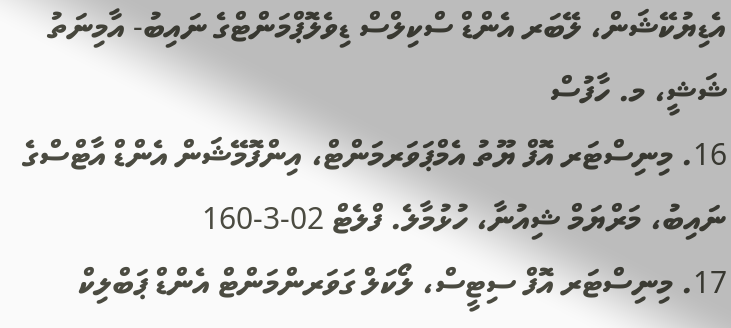އެޑިޔުކޭޝަން، ލޭބަރ އެންޑް ސްކިލްސް ޑިވެލޮޕްމަންޓްގެ ނައިބު- އާމިނަތު ޝަޝީ، މ. ހާފުސް
16. މިނިސްޓަރ އޮފް ޔޫތު އެމްޕަވަރމަންޓް، އިންފޮމޭޝަން އެންޑް އާޓްސްގެ ނައިބު، މަރްޔަމް ޝިއުނާ، ހުޅުމާލެ. ފްލެޓް 02-3-160
17. މިނިސްޓަރ އޮފް ސިޓީސް، ލޯކަލް ގަވަރންމަންޓް އެންޑް ޕަބްލިކް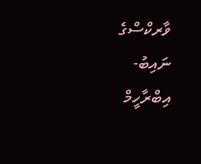ވާރކްސްގެ ނައިބު- އިބްރާހީމް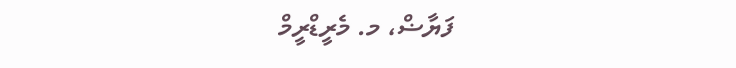ފަޔާޟް، މ. މެރީޑްރީމް